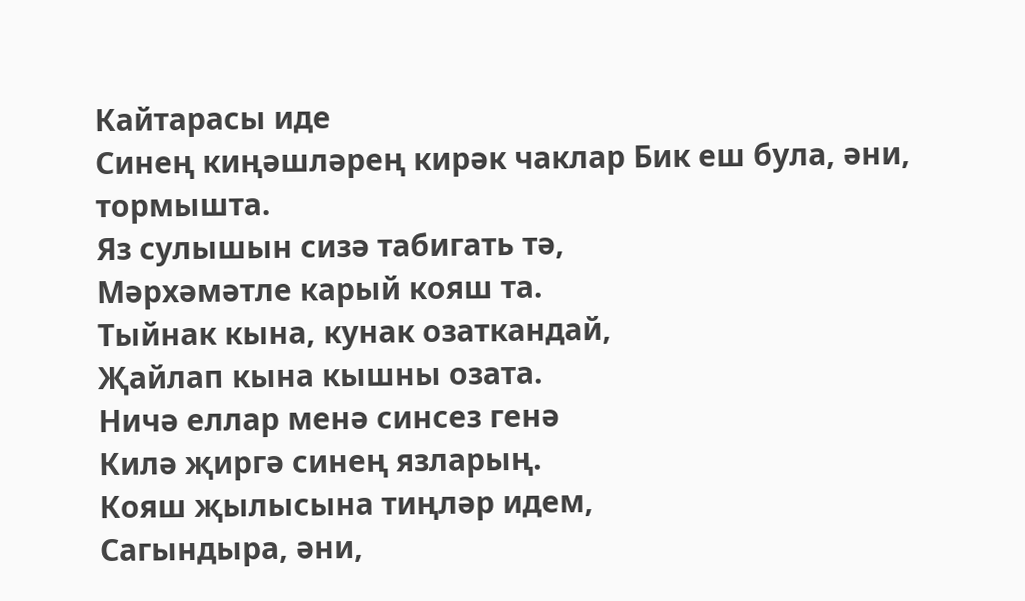Кайтарасы иде
Синең киңәшләрең кирәк чаклар Бик еш була, әни, тормышта.
Яз сулышын сизә табигать тә,
Мәрхәмәтле карый кояш та.
Тыйнак кына, кунак озаткандай,
Җайлап кына кышны озата.
Ничә еллар менә синсез генә
Килә җиргә синең язларың.
Кояш җылысына тиңләр идем,
Сагындыра, әни,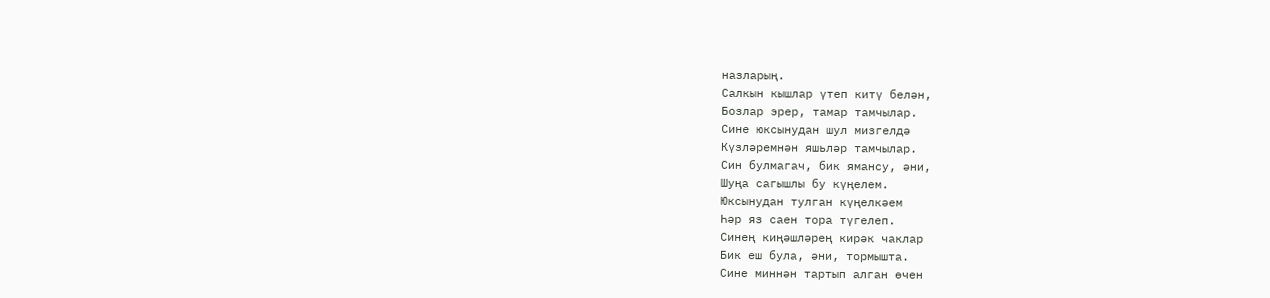назларың.
Салкын кышлар үтеп китү белән,
Бозлар эрер, тамар тамчылар.
Сине юксынудан шул мизгелдә
Күзләремнән яшьләр тамчылар.
Син булмагач, бик ямансу, әни,
Шуңа сагышлы бу күңелем.
Юксынудан тулган күңелкәем
Һәр яз саен тора түгелеп.
Синең киңәшләрең кирәк чаклар
Бик еш була, әни, тормышта.
Сине миннән тартып алган өчен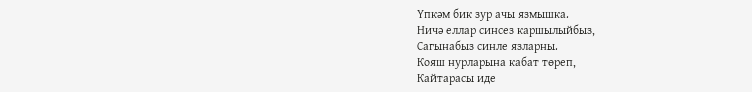Үпкәм бик зур ачы язмышка.
Ничә еллар синсез каршылыйбыз,
Сагынабыз синле язларны.
Кояш нурларына кабат төреп,
Кайтарасы иде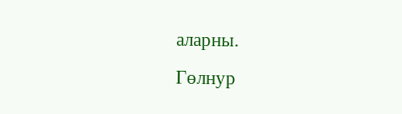аларны.
Гөлнур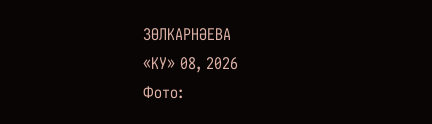ЗӨЛКАРНӘЕВА
«КУ» 08, 2026
Фото: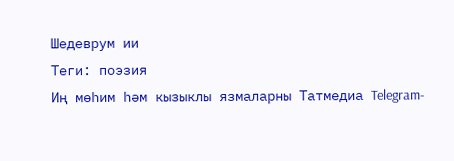Шедеврум ии
Теги: поэзия
Иң мөһим һәм кызыклы язмаларны Татмедиа Telegram-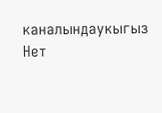каналындаукыгыз
Нет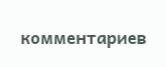комментариев